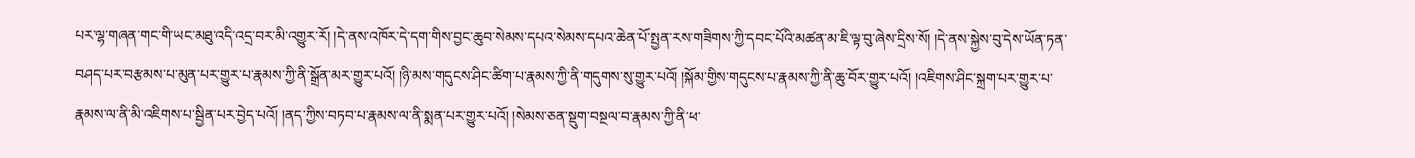པར་ལྷ་གཞན་གང་གི་ཡང་མཐུ་འདི་འདྲ་བར་མི་འགྱུར་རོ། །དེ་ནས་འཁོར་དེ་དག་གིས་བྱང་ཆུབ་སེམས་དཔའ་སེམས་དཔའ་ཆེན་པོ་སྤྱན་རས་གཟིགས་ཀྱི་དབང་པོའི་མཚན་མ་ཇི་ལྟ་བུ་ཞེས་དྲིས་སོ། །དེ་ནས་སྐྱེས་བུ་དེས་ཡོན་ཏན་བཤད་པར་བརྩམས་པ་མུན་པར་གྱུར་པ་རྣམས་ཀྱི་ནི་སྒྲོན་མར་གྱུར་པའོ། །ཉི་མས་གདུངས་ཤིང་ཚིག་པ་རྣམས་ཀྱི་ནི་གདུགས་སུ་གྱུར་པའོ། །སྐོམ་གྱིས་གདུངས་པ་རྣམས་ཀྱི་ནི་ཆུ་བོར་གྱུར་པའོ། །འཇིགས་ཤིང་སྐྲག་པར་གྱུར་པ་རྣམས་ལ་ནི་མི་འཇིགས་པ་སྦྱིན་པར་བྱེད་པའོ། །ནད་ཀྱིས་བཏབ་པ་རྣམས་ལ་ནི་སྨན་པར་གྱུར་པའོ། །སེམས་ཅན་སྡུག་བསྔལ་བ་རྣམས་ཀྱི་ནི་ཕ་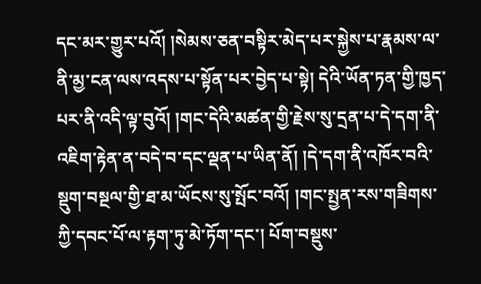དང་མར་གྱུར་པའོ། །སེམས་ཅན་བསྟིར་མེད་པར་སྐྱེས་པ་རྣམས་ལ་ནི་མྱ་ངན་ལས་འདས་པ་སྟོན་པར་བྱེད་པ་སྟེ། དེའི་ཡོན་ཏན་གྱི་ཁྱད་པར་ནི་འདི་ལྟ་བུའོ། །གང་དེའི་མཚན་གྱི་རྗེས་སུ་དྲན་པ་དེ་དག་ནི་འཇིག་རྟེན་ན་བདེ་བ་དང་ལྡན་པ་ཡིན་ནོ། །དེ་དག་ནི་འཁོར་བའི་སྡུག་བསྔལ་གྱི་ཐ་མ་ཡོངས་སུ་སྤོང་བའོ། །གང་སྤྱན་རས་གཟིགས་ཀྱི་དབང་པོ་ལ་རྟག་ཏུ་མེ་ཏོག་དང་། པོག་བསྡུས་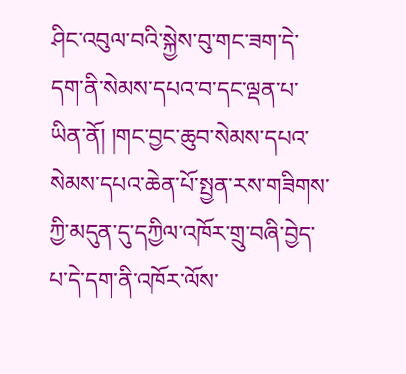ཤིང་འབུལ་བའི་སྐྱེས་བུ་གང་ཟག་དེ་དག་ནི་སེམས་དཔའ་བ་དང་ལྡན་པ་ཡིན་ནོ། །གང་བྱང་ཆུབ་སེམས་དཔའ་སེམས་དཔའ་ཆེན་པོ་སྤྱན་རས་གཟིགས་ཀྱི་མདུན་དུ་དཀྱིལ་འཁོར་གྲུ་བཞི་བྱེད་པ་དེ་དག་ནི་འཁོར་ལོས་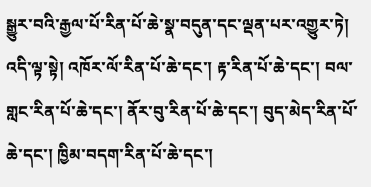སྒྱུར་བའི་རྒྱལ་པོ་རིན་པོ་ཆེ་སྣ་བདུན་དང་ལྡན་པར་འགྱུར་ཏེ། འདི་ལྟ་སྟེ། འཁོར་ལོ་རིན་པོ་ཆེ་དང་། རྟ་རིན་པོ་ཆེ་དང་། བལ་གླང་རིན་པོ་ཆེ་དང་། ནོར་བུ་རིན་པོ་ཆེ་དང་། བུད་མེད་རིན་པོ་ཆེ་དང་། ཁྱིམ་བདག་རིན་པོ་ཆེ་དང་།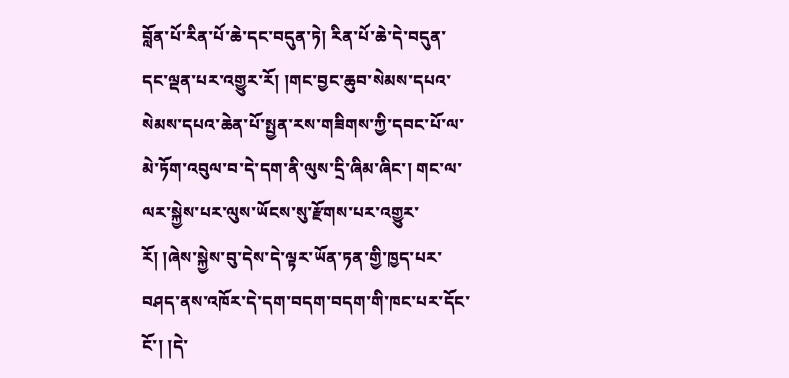བློན་པོ་རིན་པོ་ཆེ་དང་བདུན་ཏེ། རིན་པོ་ཆེ་དེ་བདུན་དང་ལྡན་པར་འགྱུར་རོ། །གང་བྱང་ཆུབ་སེམས་དཔའ་སེམས་དཔའ་ཆེན་པོ་སྤྱན་རས་གཟིགས་ཀྱི་དབང་པོ་ལ་མེ་ཏོག་འབུལ་བ་དེ་དག་ནི་ལུས་དྲི་ཞིམ་ཞིང་། གང་ལ་ལར་སྐྱེས་པར་ལུས་ཡོངས་སུ་རྫོགས་པར་འགྱུར་རོ། །ཞེས་སྐྱེས་བུ་དེས་དེ་ལྟར་ཡོན་ཏན་གྱི་ཁྱད་པར་བཤད་ནས་འཁོར་དེ་དག་བདག་བདག་གི་ཁང་པར་དོང་ངོ་། །དེ་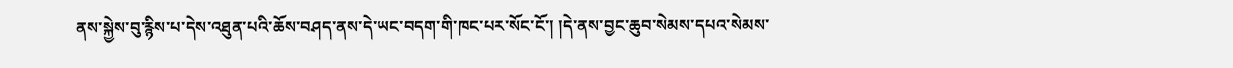ནས་སྐྱེས་བུ་རྙིས་པ་དེས་འཐུན་པའི་ཆོས་བཤད་ནས་དེ་ཡང་བདག་གི་ཁང་པར་སོང་ངོ་། །དེ་ནས་བྱང་ཆུབ་སེམས་དཔའ་སེམས་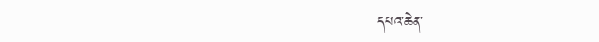དཔའ་ཆེན་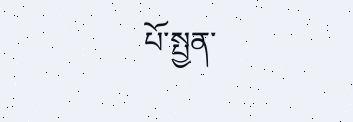པོ་སྤྱན་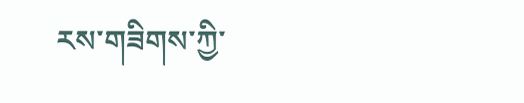རས་གཟིགས་ཀྱི་